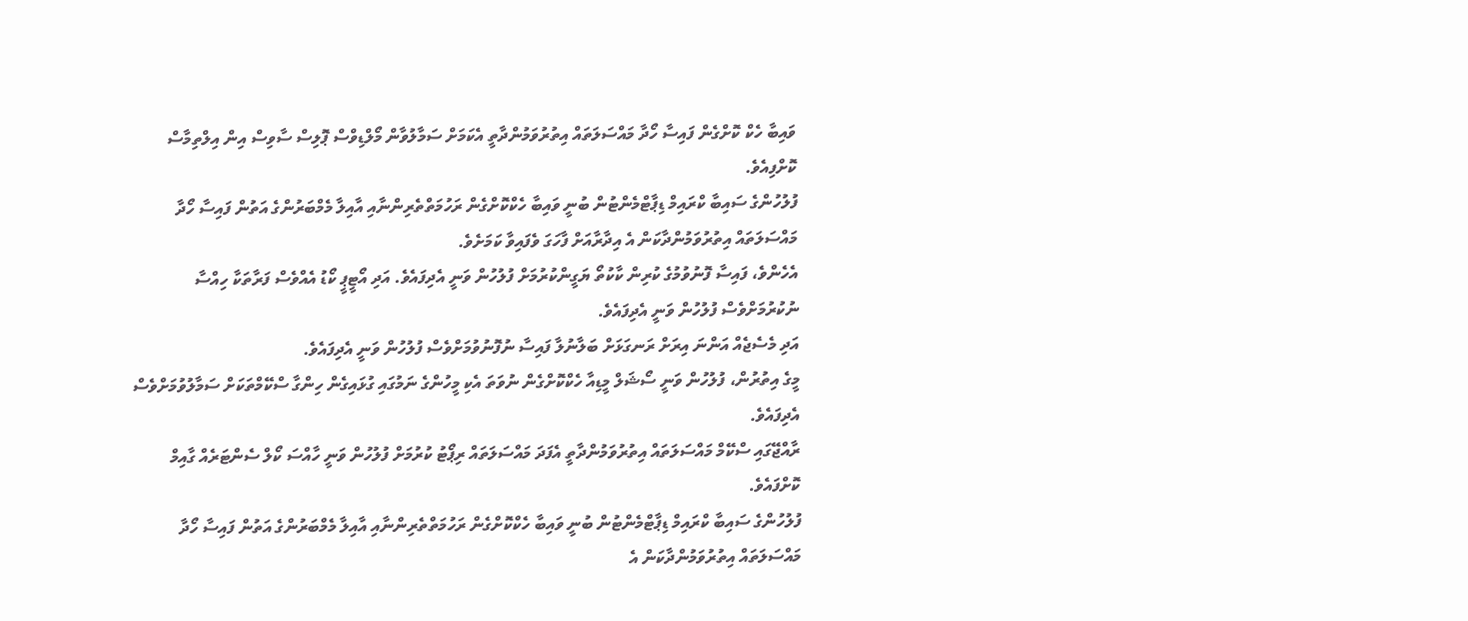ވައިބާ ހެކް ކޮށްގެން ފައިސާ ހޯދާ މައްސަލަތައް އިތުރުވަމުންދާތީ އެކަމަށް ސަމާލުވާން މޯލްޑިވްސް ޕޮލިސް ސާވިސް އިން އިލްތިމާސް ކޮށްފިއެވެ.
ފުލުހުންގެ ސައިބާ ކްރައިމް ޑިޕާޓްމެންޓުން ބުނީ ވައިބާ ހެކްކޮށްގެން ރަހުމަތްތެރިންނާއި އާއިލާ މެމްބަރުންގެ އަތުން ފައިސާ ހޯދާ މައްސަލަތައް އިތުރުވަމުންދާކަން އެ އިދާރާއަށް ފާހަގަ ވެފައިވާ ކަމަށެވެ.
އެހެންވެ، ފައިސާ ފޮނުވުމުގެ ކުރިން ކާކުތޯ ޔަގީންކުރުމަށް ފުލުހުން ވަނީ އެދިފައެވެ. އަދި އޯޓީޕީ ކޯޑު އެއްވެސް ފަރާތަކާ ހިއްސާ ނުކުރުމަށްވެސް ފުލުހުން ވަނީ އެދިފައެވެ.
އަދި މެސެޖެއް އަންނަ އިރަށް ރަނގަޅަށް ބަލާނުލާ ފައިސާ ނުފޮނުވުމަށްވެސް ފުލުހުން ވަނީ އެދިފައެވެ.
މީގެ އިތުރުން، ފުލުހުން ވަނީ ސޯޝަލް މީޑިއާ ހެކްކޮށްގެން ނުވަތަ އެކި މީހުންގެ ނަމުގައި ގުޅައިގެން ހިންގާ ސްކޭމްތަކަށް ސަމާލުވުމަށްވެސް އެދިފައެވެ.
ރާއްޖޭގައި ސްކޭމް މައްސަލަތައް އިތުރުވަމުންދާތީ އެފަދަ މައްސަލަތައް ރިޕޯޓު ކުރުމަށް ފުލުހުން ވަނީ ހާއްސަ ކޯލް ސެންޓަރެއް ގާއިމް ކޮށްފައެވެ.
ފުލުހުންގެ ސައިބާ ކްރައިމް ޑިޕާޓްމެންޓުން ބުނީ ވައިބާ ހެކްކޮށްގެން ރަހުމަތްތެރިންނާއި އާއިލާ މެމްބަރުންގެ އަތުން ފައިސާ ހޯދާ މައްސަލަތައް އިތުރުވަމުންދާކަން އެ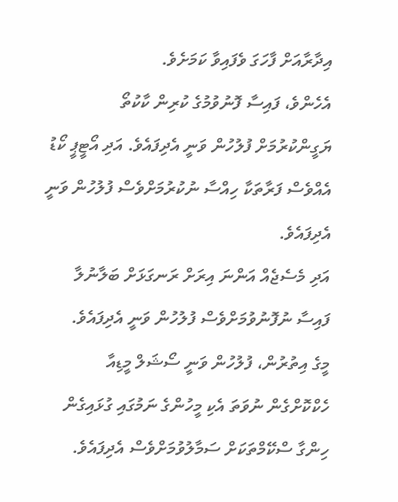އިދާރާއަށް ފާހަގަ ވެފައިވާ ކަމަށެވެ.
އެހެންވެ، ފައިސާ ފޮނުވުމުގެ ކުރިން ކާކުތޯ ޔަގީންކުރުމަށް ފުލުހުން ވަނީ އެދިފައެވެ. އަދި އޯޓީޕީ ކޯޑު އެއްވެސް ފަރާތަކާ ހިއްސާ ނުކުރުމަށްވެސް ފުލުހުން ވަނީ އެދިފައެވެ.
އަދި މެސެޖެއް އަންނަ އިރަށް ރަނގަޅަށް ބަލާނުލާ ފައިސާ ނުފޮނުވުމަށްވެސް ފުލުހުން ވަނީ އެދިފައެވެ.
މީގެ އިތުރުން، ފުލުހުން ވަނީ ސޯޝަލް މީޑިއާ ހެކްކޮށްގެން ނުވަތަ އެކި މީހުންގެ ނަމުގައި ގުޅައިގެން ހިންގާ ސްކޭމްތަކަށް ސަމާލުވުމަށްވެސް އެދިފައެވެ.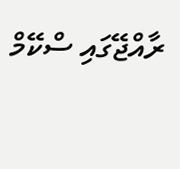ރާއްޖޭގައި ސްކޭމް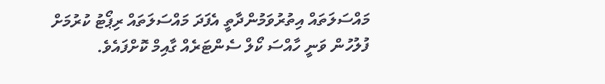މައްސަލަތައް އިތުރުވަމުންދާތީ އެފަދަ މައްސަލަތައް ރިޕޯޓު ކުރުމަށް ފުލުހުން ވަނީ ހާއްސަ ކޯލް ސެންޓަރެއް ގާއިމް ކޮށްފައެވެ.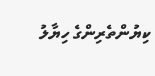ކިޔުންތެރިންގެ ހިޔާލު